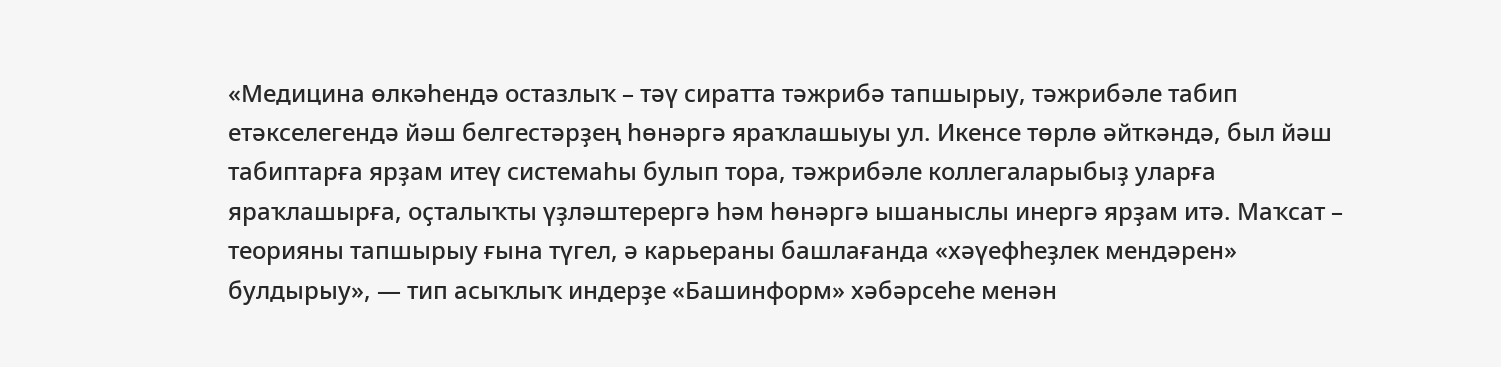«Медицина өлкәһендә остазлыҡ – тәү сиратта тәжрибә тапшырыу, тәжрибәле табип етәкселегендә йәш белгестәрҙең һөнәргә яраҡлашыуы ул. Икенсе төрлө әйткәндә, был йәш табиптарға ярҙам итеү системаһы булып тора, тәжрибәле коллегаларыбыҙ уларға яраҡлашырға, оҫталыҡты үҙләштерергә һәм һөнәргә ышаныслы инергә ярҙам итә. Маҡсат – теорияны тапшырыу ғына түгел, ә карьераны башлағанда «хәүефһеҙлек мендәрен» булдырыу», — тип асыҡлыҡ индерҙе «Башинформ» хәбәрсеһе менән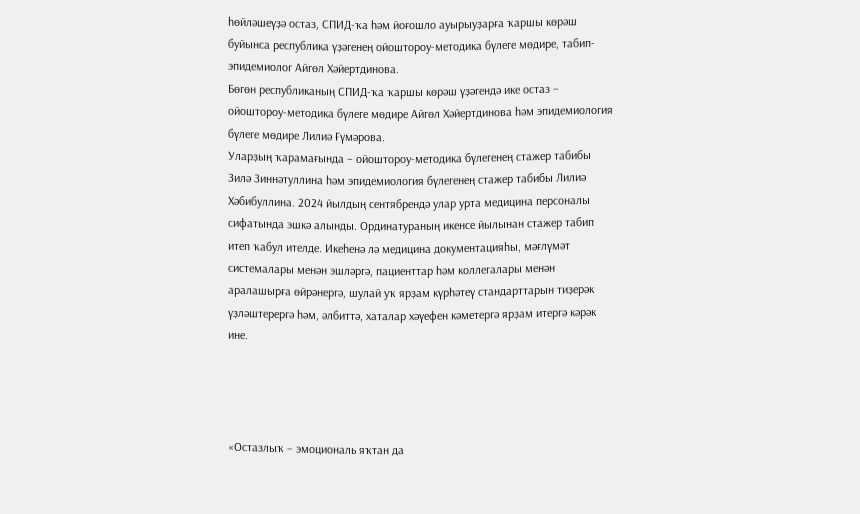һөйләшеүҙә остаз, СПИД-ҡа һәм йоғошло ауырыуҙарға ҡаршы көрәш буйынса республика үҙәгенең ойоштороу-методика бүлеге мөдире, табип-эпидемиолог Айгөл Хәйертдинова.
Бөгөн республиканың СПИД-ҡа ҡаршы көрәш үҙәгендә ике остаз – ойоштороу-методика бүлеге мөдире Айгөл Хәйертдинова һәм эпидемиология бүлеге мөдире Лилиә Ғүмәрова.
Уларҙың ҡарамағында – ойоштороу-методика бүлегенең стажер табибы Зилә Зиннәтуллина һәм эпидемиология бүлегенең стажер табибы Лилиә Хәбибуллина. 2024 йылдың сентябрендә улар урта медицина персоналы сифатында эшкә алынды. Ординатураның икенсе йылынан стажер табип итеп ҡабул ителде. Икеһенә лә медицина документацияһы, мәғлүмәт системалары менән эшләргә, пациенттар һәм коллегалары менән аралашырға өйрәнергә, шулай уҡ ярҙам күрһәтеү стандарттарын тиҙерәк үҙләштерергә һәм, әлбиттә, хаталар хәүефен кәметергә ярҙам итергә кәрәк ине.




«Остазлыҡ – эмоциональ яҡтан да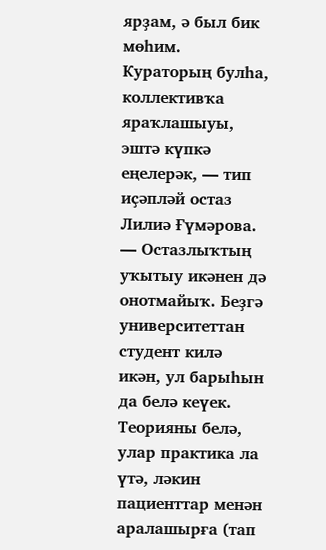ярҙам, ә был бик мөһим. Кураторың булһа, коллективҡа яраҡлашыуы, эштә күпкә еңелерәк, — тип иҫәпләй остаз Лилиә Ғүмәрова. — Остазлыҡтың уҡытыу икәнен дә онотмайыҡ. Беҙгә университеттан студент килә икән, ул барыһын да белә кеүек. Теорияны белә, улар практика ла үтә, ләкин пациенттар менән аралашырға (тап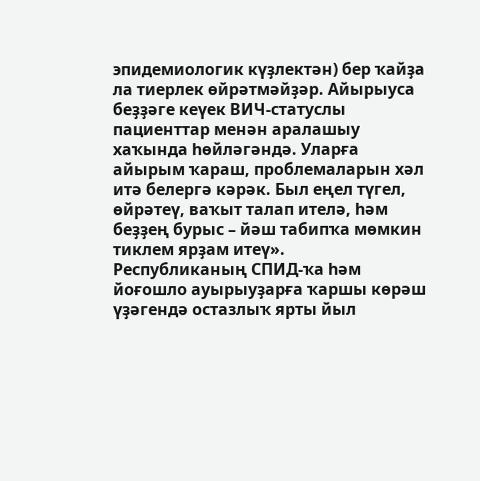эпидемиологик күҙлектән) бер ҡайҙа ла тиерлек өйрәтмәйҙәр. Айырыуса беҙҙәге кеүек ВИЧ-статуслы пациенттар менән аралашыу хаҡында һөйләгәндә. Уларға айырым ҡараш, проблемаларын хәл итә белергә кәрәк. Был еңел түгел, өйрәтеү, ваҡыт талап ителә, һәм беҙҙең бурыс – йәш табипҡа мөмкин тиклем ярҙам итеү».
Республиканың СПИД-ҡа һәм йоғошло ауырыуҙарға ҡаршы көрәш үҙәгендә остазлыҡ ярты йыл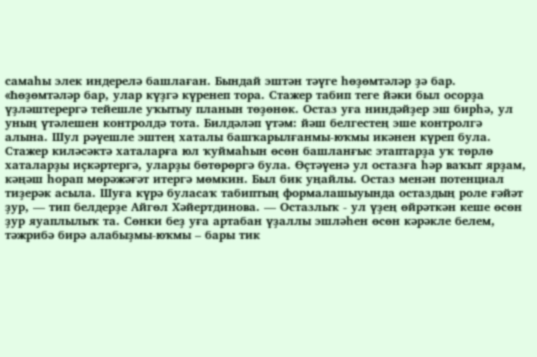самаһы элек индерелә башлаған. Бындай эштән тәүге һөҙөмтәләр ҙә бар.
«Һөҙөмтәләр бар, улар күҙгә күренеп тора. Стажер табип теге йәки был осорҙа үҙләштерергә тейешле уҡытыу планын төҙөнөк. Остаз уға ниндәйҙер эш бирһә, ул уның үтәлешен контролдә тота. Билдәләп үтәм: йәш белгестең эше контролгә алына. Шул рәүешле эштең хаталы башҡарылғанмы-юҡмы икәнен күреп була. Стажер киләсәктә хаталарға юл ҡуймаһын өсөн башланғыс этаптарҙа уҡ төрлө хаталарҙы иҫкәртергә, уларҙы бөтөрөргә була. Өҫтәүенә ул остазға һәр ваҡыт ярҙам, кәңәш һорап мөрәжәғәт итергә мөмкин. Был бик уңайлы. Остаз менән потенциал тиҙерәк асыла. Шуға күрә буласаҡ табиптың формалашыуында остаздың роле ғәйәт ҙур, — тип белдерҙе Айгөл Хәйертдинова. — Остазлыҡ - ул үҙең өйрәткән кеше өсөн ҙур яуаплылыҡ та. Сөнки беҙ уға артабан үҙаллы эшләһен өсөн кәрәкле белем, тәжрибә бирә алабыҙмы-юҡмы – бары тик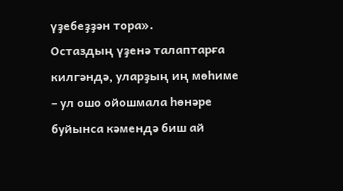үҙебеҙҙән тора».
Остаздың үҙенә талаптарға килгәндә, уларҙың иң мөһиме – ул ошо ойошмала һөнәре буйынса кәмендә биш ай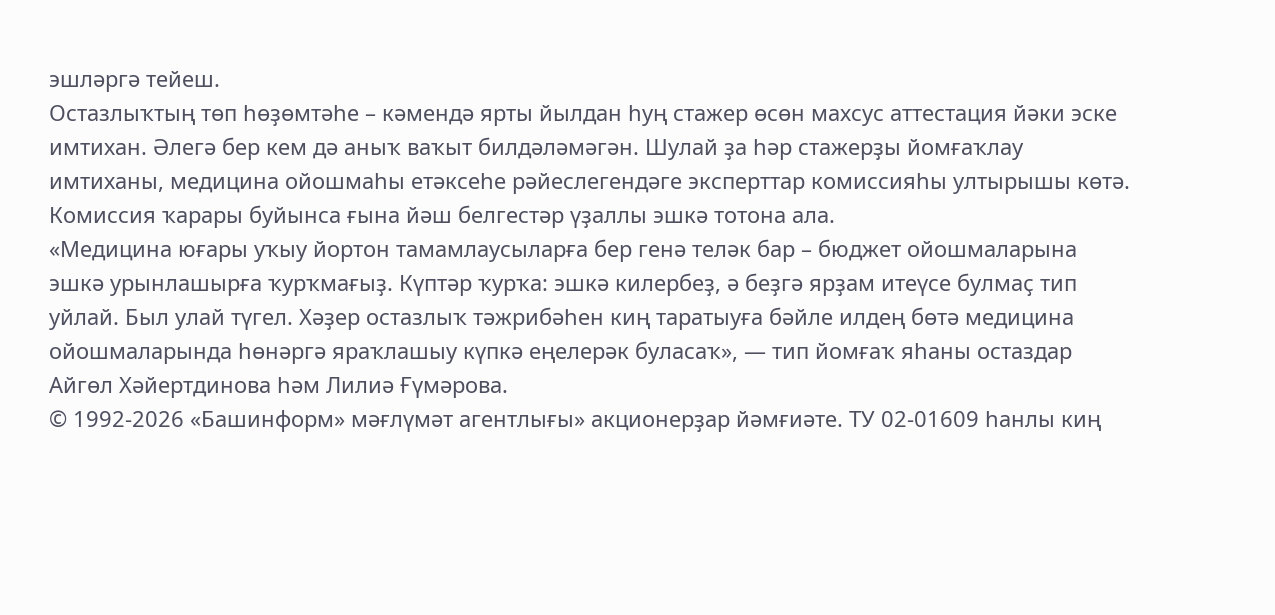эшләргә тейеш.
Остазлыҡтың төп һөҙөмтәһе – кәмендә ярты йылдан һуң стажер өсөн махсус аттестация йәки эске имтихан. Әлегә бер кем дә аныҡ ваҡыт билдәләмәгән. Шулай ҙа һәр стажерҙы йомғаҡлау имтиханы, медицина ойошмаһы етәксеһе рәйеслегендәге эксперттар комиссияһы ултырышы көтә. Комиссия ҡарары буйынса ғына йәш белгестәр үҙаллы эшкә тотона ала.
«Медицина юғары уҡыу йортон тамамлаусыларға бер генә теләк бар – бюджет ойошмаларына эшкә урынлашырға ҡурҡмағыҙ. Күптәр ҡурҡа: эшкә килербеҙ, ә беҙгә ярҙам итеүсе булмаҫ тип уйлай. Был улай түгел. Хәҙер остазлыҡ тәжрибәһен киң таратыуға бәйле илдең бөтә медицина ойошмаларында һөнәргә яраҡлашыу күпкә еңелерәк буласаҡ», — тип йомғаҡ яһаны остаздар Айгөл Хәйертдинова һәм Лилиә Ғүмәрова.
© 1992-2026 «Башинформ» мәғлүмәт агентлығы» акционерҙар йәмғиәте. ТУ 02-01609 һанлы киң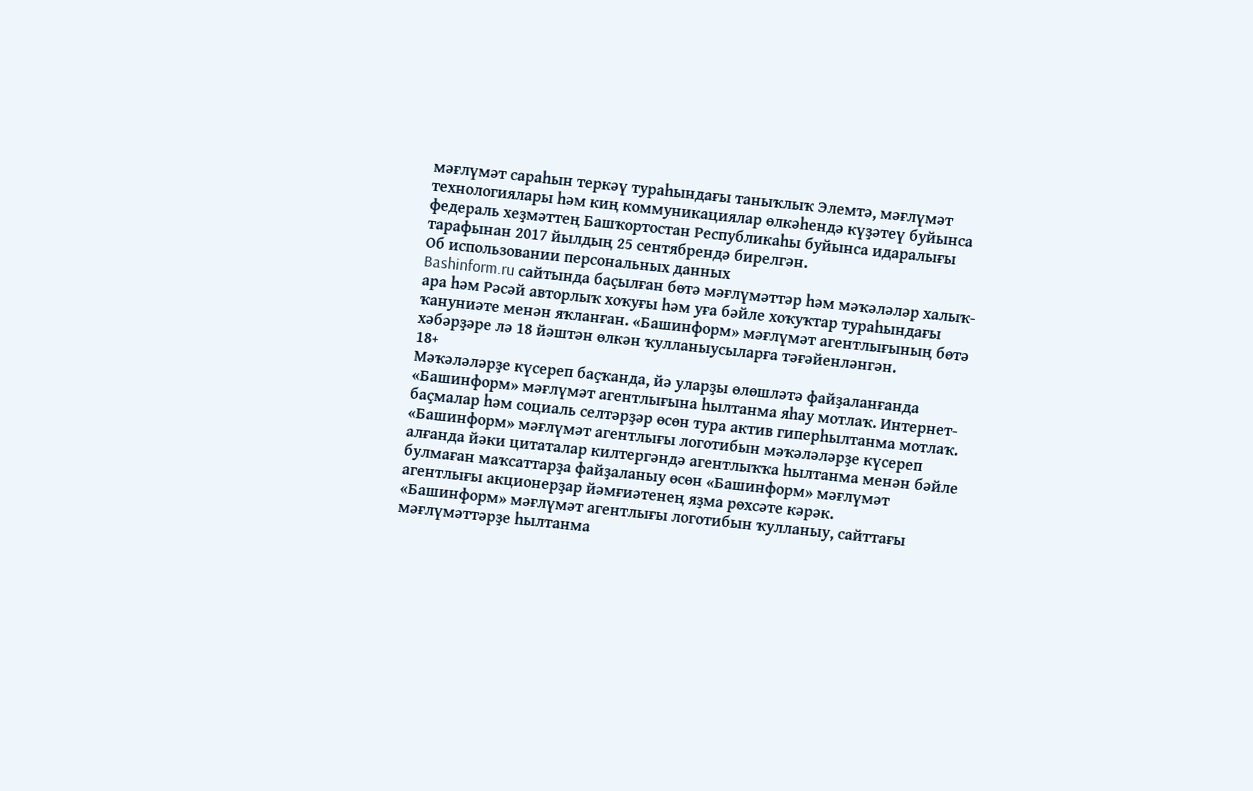мәғлүмәт сараһын теркәү тураһындағы таныҡлыҡ Элемтә, мәғлүмәт технологиялары һәм киң коммуникациялар өлкәһендә күҙәтеү буйынса федераль хеҙмәттең Башҡортостан Республикаһы буйынса идаралығы тарафынан 2017 йылдың 25 сентябрендә бирелгән.
Об использовании персональных данных
Bashinform.ru сайтында баҫылған бөтә мәғлүмәттәр һәм мәҡәләләр халыҡ-ара һәм Рәсәй авторлыҡ хоҡуғы һәм уға бәйле хоҡуҡтар тураһындағы ҡануниәте менән яҡланған. «Башинформ» мәғлүмәт агентлығының бөтә хәбәрҙәре лә 18 йәштән өлкән ҡулланыусыларға тәғәйенләнгән.
18+
Мәҡәләләрҙе күсереп баҫҡанда, йә уларҙы өлөшләтә файҙаланғанда «Башинформ» мәғлүмәт агентлығына һылтанма яһау мотлаҡ. Интернет-баҫмалар һәм социаль селтәрҙәр өсөн тура актив гиперһылтанма мотлаҡ. «Башинформ» мәғлүмәт агентлығы логотибын мәҡәләләрҙе күсереп алғанда йәки цитаталар килтергәндә агентлыҡҡа һылтанма менән бәйле булмаған маҡсаттарҙа файҙаланыу өсөн «Башинформ» мәғлүмәт агентлығы акционерҙар йәмғиәтенең яҙма рөхсәте кәрәк.
«Башинформ» мәғлүмәт агентлығы логотибын ҡулланыу, сайттағы мәғлүмәттәрҙе һылтанма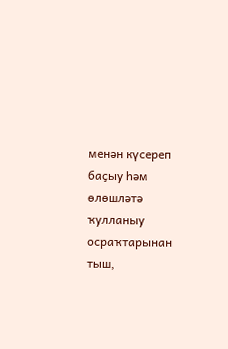менән күсереп баҫыу һәм өлөшләтә ҡулланыу осраҡтарынан тыш,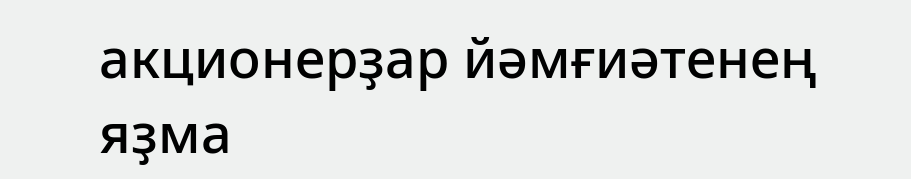акционерҙар йәмғиәтенең яҙма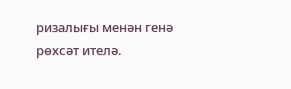ризалығы менән генә рөхсәт ителә.